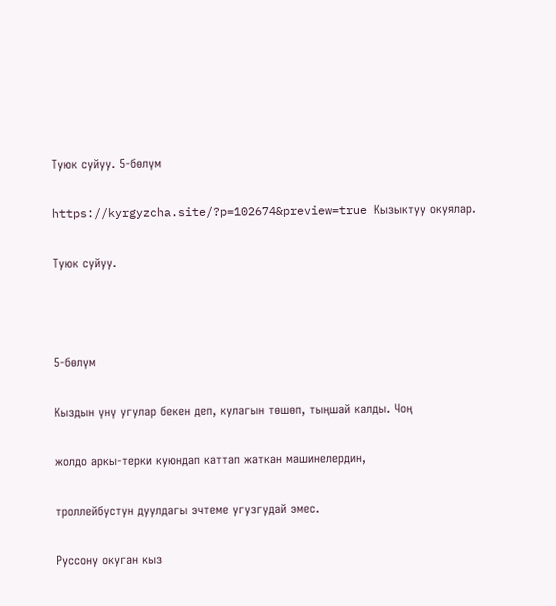Туюк суйуу. 5-бөлүм

https://kyrgyzcha.site/?p=102674&preview=true Кызыктуу окуялар.

Туюк суйуу.



5-бөлүм

Кыздын үнү угулар бекен деп, кулагын төшөп, тыңшай калды. Чоң

жолдо аркы-терки куюндап каттап жаткан машинелердин,

троллейбустун дуулдагы эчтеме угузгудай эмес.

Руссону окуган кыз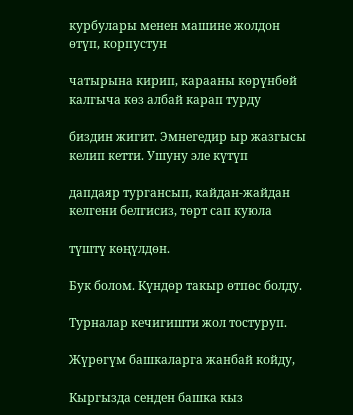курбулары менен машине жолдон өтүп, корпустун

чатырына кирип, карааны көрүнбөй калгыча көз албай карап турду

биздин жигит. Эмнегедир ыр жазгысы келип кетти. Ушуну эле күтүп

дапдаяр тургансып, кайдан-жайдан келгени белгисиз, төрт сап куюла

түштү көңүлдөн.

Бук болом. Күндөр такыр өтпөс болду.

Турналар кечигишти жол тостуруп.

Жүрөгүм башкаларга жанбай койду,

Кыргызда сенден башка кыз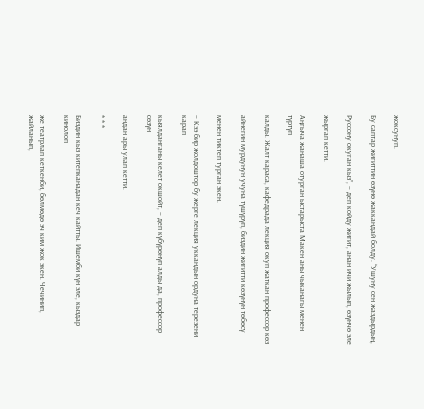жоксунуп.

Бу саптар жигиттин өзүнө жаккандай болду. “Ушуну сен жаздырдың,

Руссону окуган кыз”, – деп койду жигит, анан ичи жылып, өзүнчө эле

жыргап кетти.

Аңгыча жанаша отурган ыстарыста Макен аны чыканагы менен түртүп

калды. Жалт караса, кафедрада лекция окуп жаткан профессор көз

айнегин мурдунун учуна түшүрүп, биздин жигитти көзүнүн төбөсү

менен тиктеп турган экен.

– Кээ бир жолдоштор бу жерге лекция уккандын ордуна терезени карап

кыялданганы келет окшойт, – деп күбүрөнүп алды да, профессор сөзүн

андан ары улап кетти.

* * *

Биздин кыз китепканадан кеч кайтты. Ишемби күн эле, кыздар кинолоп

же театрлап кеткенби, бөлмөдө эч ким жок экен. Чечинип, жайланып,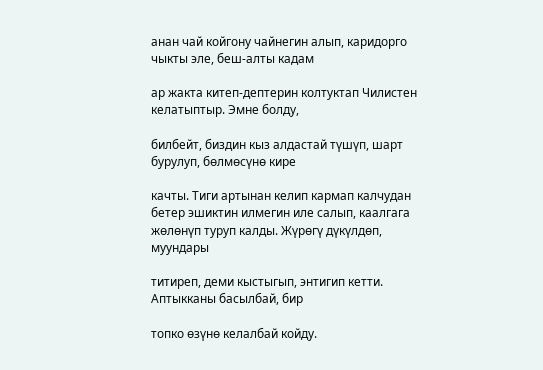анан чай койгону чайнегин алып, каридорго чыкты эле, беш-алты кадам

ар жакта китеп-дептерин колтуктап Чилистен келатыптыр. Эмне болду,

билбейт, биздин кыз алдастай түшүп, шарт бурулуп, бөлмөсүнө кире

качты. Тиги артынан келип кармап калчудан бетер эшиктин илмегин иле салып, каалгага жөлөнүп туруп калды. Жүрөгү дүкүлдөп, муундары

титиреп, деми кыстыгып, энтигип кетти. Аптыкканы басылбай, бир

топко өзүнө келалбай койду.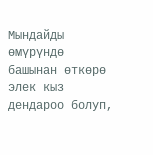Мындайды өмүрүндө башынан өткөрө элек кыз дендароо болуп,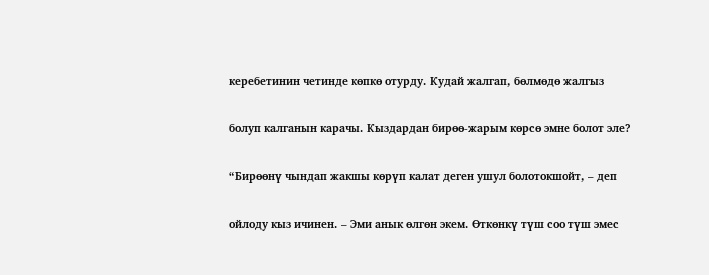керебетинин четинде көпкө отурду. Кудай жалгап, бөлмөдө жалгыз

болуп калганын карачы. Кыздардан бирөө-жарым көрсө эмне болот эле?

“Бирөөнү чындап жакшы көрүп калат деген ушул болотокшойт, – деп

ойлоду кыз ичинен. – Эми анык өлгөн экем. Өткөнкү түш соо түш эмес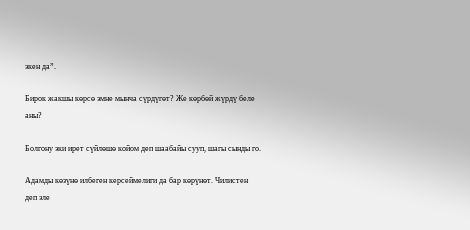экен да”.

Бирок жакшы көрсө эмне мынча сүрдүгөт? Же көрбөй жүрдү беле аны?

Болгону эки ирет сүйлөшө койом деп шаабайы сууп, шагы сынды го.

Адамды көзүнө илбеген керсеймелиги да бар көрүнөт. Чилистен деп эле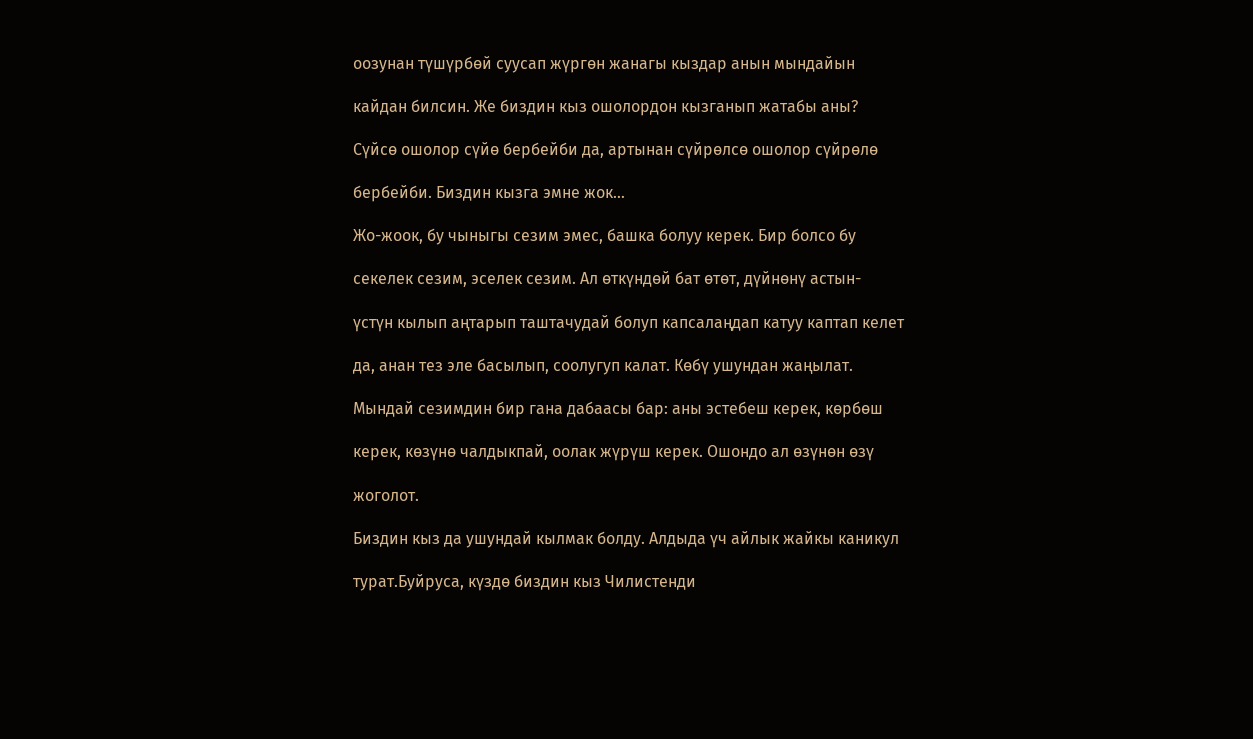оозунан түшүрбөй суусап жүргөн жанагы кыздар анын мындайын

кайдан билсин. Же биздин кыз ошолордон кызганып жатабы аны?

Сүйсө ошолор сүйө бербейби да, артынан сүйрөлсө ошолор сүйрөлө

бербейби. Биздин кызга эмне жок…

Жо-жоок, бу чыныгы сезим эмес, башка болуу керек. Бир болсо бу

секелек сезим, эселек сезим. Ал өткүндөй бат өтөт, дүйнөнү астын-

үстүн кылып аңтарып таштачудай болуп капсалаңдап катуу каптап келет

да, анан тез эле басылып, соолугуп калат. Көбү ушундан жаңылат.

Мындай сезимдин бир гана дабаасы бар: аны эстебеш керек, көрбөш

керек, көзүнө чалдыкпай, оолак жүрүш керек. Ошондо ал өзүнөн өзү

жоголот.

Биздин кыз да ушундай кылмак болду. Алдыда үч айлык жайкы каникул

турат.Буйруса, күздө биздин кыз Чилистенди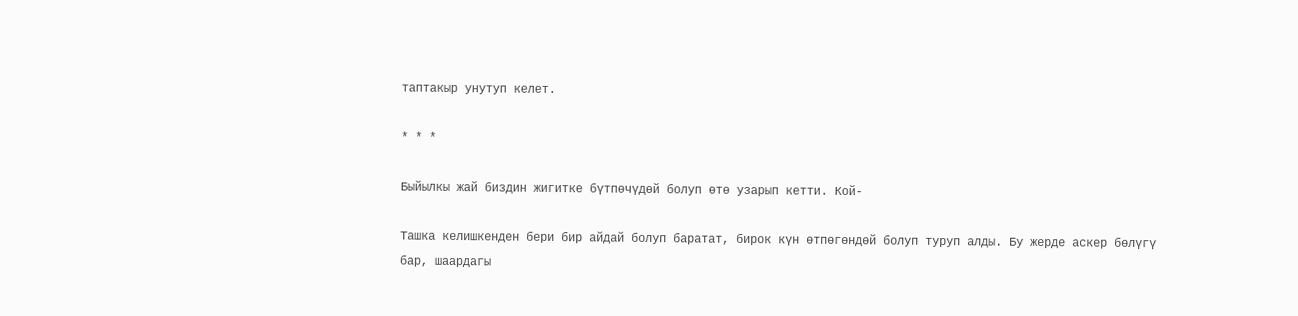таптакыр унутуп келет.

* * *

Быйылкы жай биздин жигитке бүтпөчүдөй болуп өтө узарып кетти. Кой-

Ташка келишкенден бери бир айдай болуп баратат, бирок күн өтпөгөндөй болуп туруп алды. Бу жерде аскер бөлүгү бар, шаардагы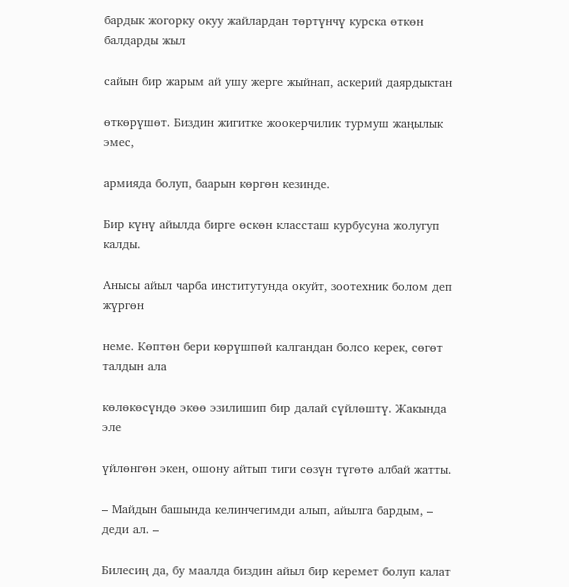бардык жогорку окуу жайлардан төртүнчү курска өткөн балдарды жыл

сайын бир жарым ай ушу жерге жыйнап, аскерий даярдыктан

өткөрүшөт. Биздин жигитке жоокерчилик турмуш жаңылык эмес,

армияда болуп, баарын көргөн кезинде.

Бир күнү айылда бирге өскөн классташ курбусуна жолугуп калды.

Анысы айыл чарба институтунда окуйт, зоотехник болом деп жүргөн

неме. Көптөн бери көрүшпөй калгандан болсо керек, сөгөт талдын ала

көлөкөсүндө экөө эзилишип бир далай сүйлөштү. Жакында эле

үйлөнгөн экен, ошону айтып тиги сөзүн түгөтө албай жатты.

– Майдын башында келинчегимди алып, айылга бардым, – деди ал. –

Билесиң да, бу маалда биздин айыл бир керемет болуп калат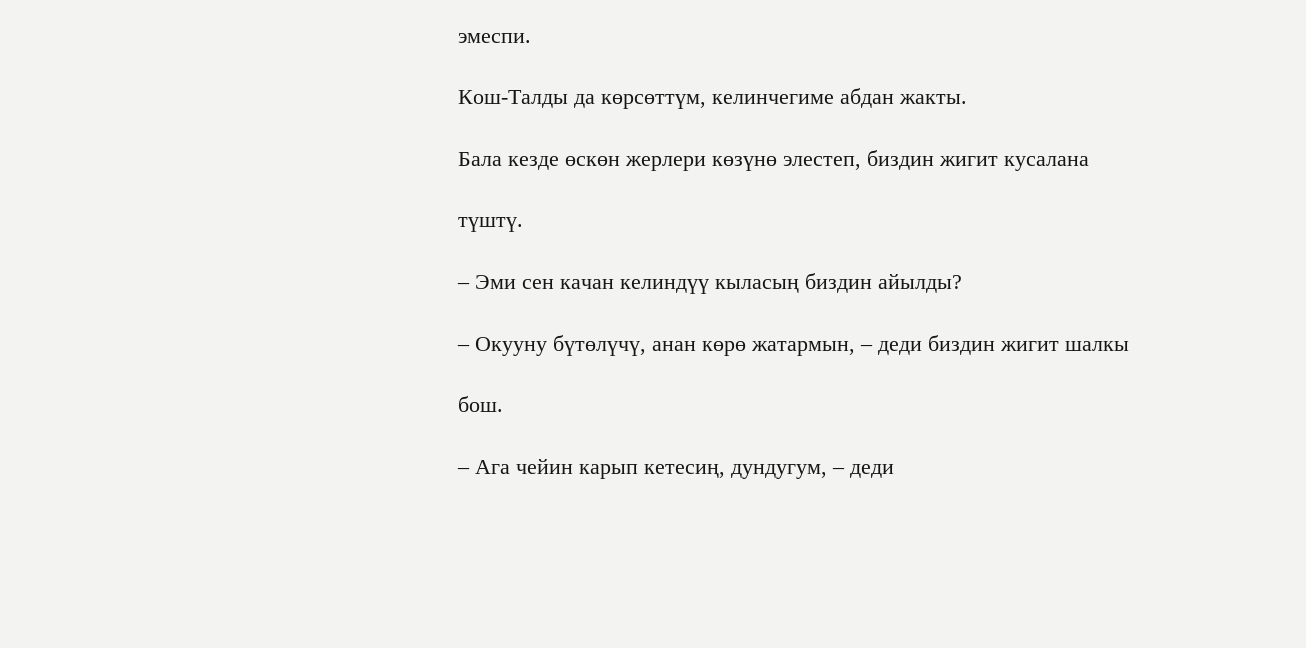эмеспи.

Кош-Талды да көрсөттүм, келинчегиме абдан жакты.

Бала кезде өскөн жерлери көзүнө элестеп, биздин жигит кусалана

түштү.

– Эми сен качан келиндүү кыласың биздин айылды?

– Окууну бүтөлүчү, анан көрө жатармын, – деди биздин жигит шалкы

бош.

– Ага чейин карып кетесиң, дундугум, – деди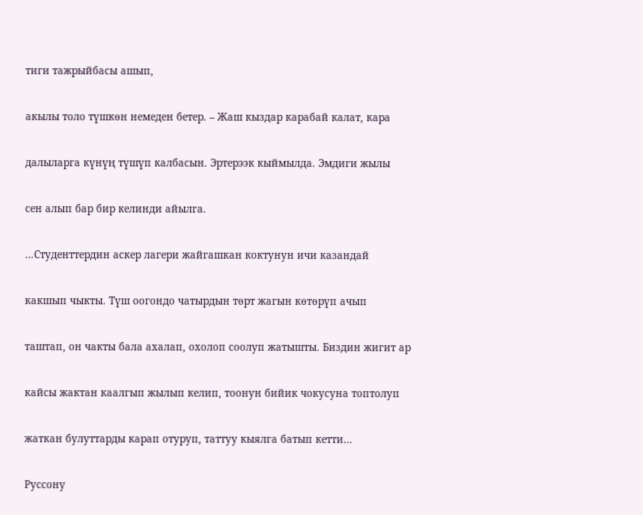тиги тажрыйбасы ашып,

акылы толо түшкөн немеден бетер. – Жаш кыздар карабай калат, кара

далыларга күнүң түшүп калбасын. Эртерээк кыймылда. Эмдиги жылы

сен алып бар бир келинди айылга.

…Студенттердин аскер лагери жайгашкан коктунун ичи казандай

какшып чыкты. Түш оогондо чатырдын төрт жагын көтөрүп ачып

таштап, он чакты бала ахалап, охолоп соолуп жатышты. Биздин жигит ар

кайсы жактан каалгып жылып келип, тоонун бийик чокусуна топтолуп

жаткан булуттарды карап отуруп, таттуу кыялга батып кетти…

Руссону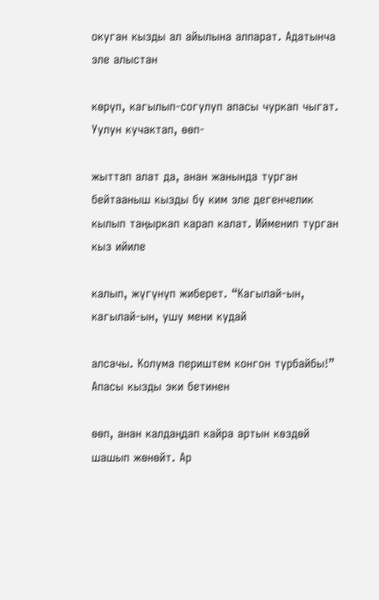окуган кызды ал айылына алпарат. Адатынча эле алыстан

көрүп, кагылып-согулуп апасы чуркап чыгат. Уулун кучактап, өөп-

жыттап алат да, анан жанында турган бейтааныш кызды бу ким эле дегенчелик кылып таңыркап карап калат. Ийменип турган кыз ийиле

калып, жүгүнүп жиберет. “Кагылай-ын, кагылай-ын, ушу мени кудай

алсачы. Колума периштем конгон турбайбы!” Апасы кызды эки бетинен

өөп, анан калдаңдап кайра артын көздөй шашып жөнөйт. Ар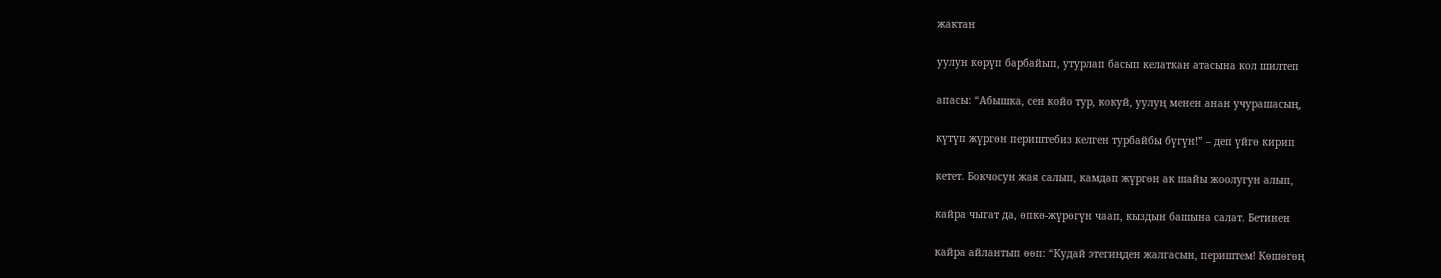жактан

уулун көрүп барбайып, утурлап басып келаткан атасына кол шилтеп

апасы: “Абышка, сен койо тур, кокуй, уулуң менен анан учурашасың,

күтүп жүргөн периштебиз келген турбайбы бүгүн!” – деп үйгө кирип

кетет. Бокчосун жая салып, камдап жүргөн ак шайы жоолугун алып,

кайра чыгат да, өпкө-жүрөгүн чаап, кыздын башына салат. Бетинен

кайра айлантып өөп: “Кудай этегиңден жалгасын, периштем! Көшөгөң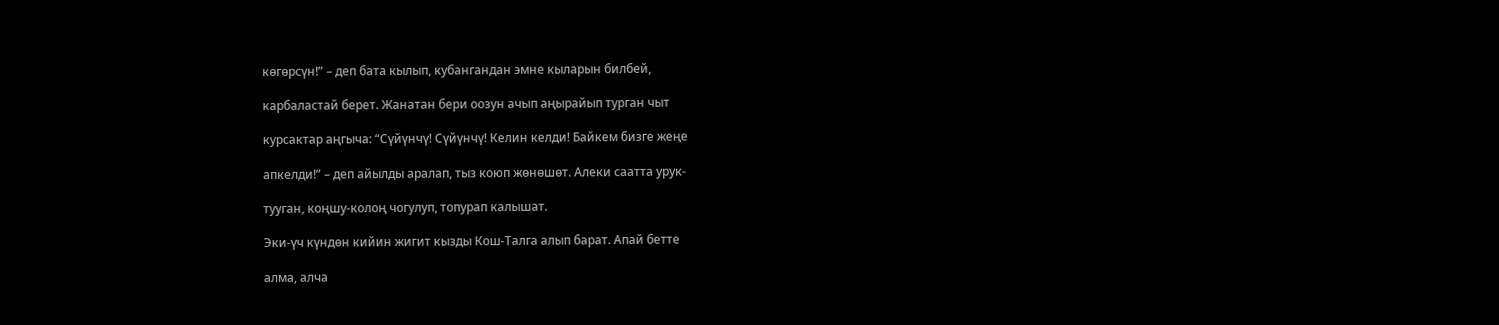көгөрсүн!” – деп бата кылып, кубангандан эмне кыларын билбей,

карбаластай берет. Жанатан бери оозун ачып аңырайып турган чыт

курсактар аңгыча: “Сүйүнчү! Сүйүнчү! Келин келди! Байкем бизге жеңе

апкелди!” – деп айылды аралап, тыз коюп жөнөшөт. Алеки саатта урук-

тууган, коңшу-колоң чогулуп, топурап калышат.

Эки-үч күндөн кийин жигит кызды Кош-Талга алып барат. Апай бетте

алма, алча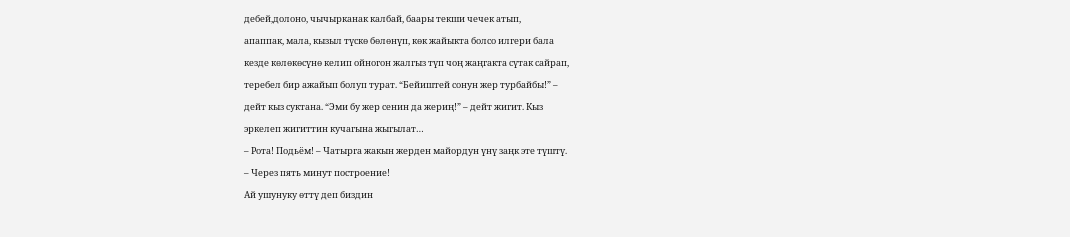дебей,долоно, чычырканак калбай, баары текши чечек атып,

апаппак, мала, кызыл түскө бөлөнүп, көк жайыкта болсо илгери бала

кезде көлөкөсүнө келип ойногон жалгыз түп чоң жаңгакта сүтак сайрап,

теребел бир ажайып болуп турат. “Бейиштей сонун жер турбайбы!” –

дейт кыз суктана. “Эми бу жер сенин да жериң!” – дейт жигит. Кыз

эркелеп жигиттин кучагына жыгылат…

– Рота! Подьём! – Чатырга жакын жерден майордун үнү заңк эте түштү.

– Через пять минут построение!

Ай ушунуку өттү деп биздин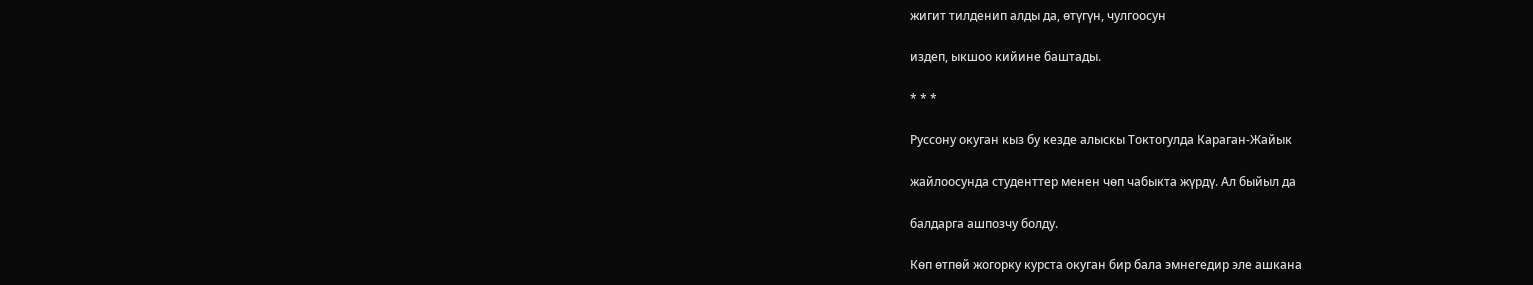жигит тилденип алды да, өтүгүн, чулгоосун

издеп, ыкшоо кийине баштады.

* * *

Руссону окуган кыз бу кезде алыскы Токтогулда Караган-Жайык

жайлоосунда студенттер менен чөп чабыкта жүрдү. Ал быйыл да

балдарга ашпозчу болду.

Көп өтпөй жогорку курста окуган бир бала эмнегедир эле ашкана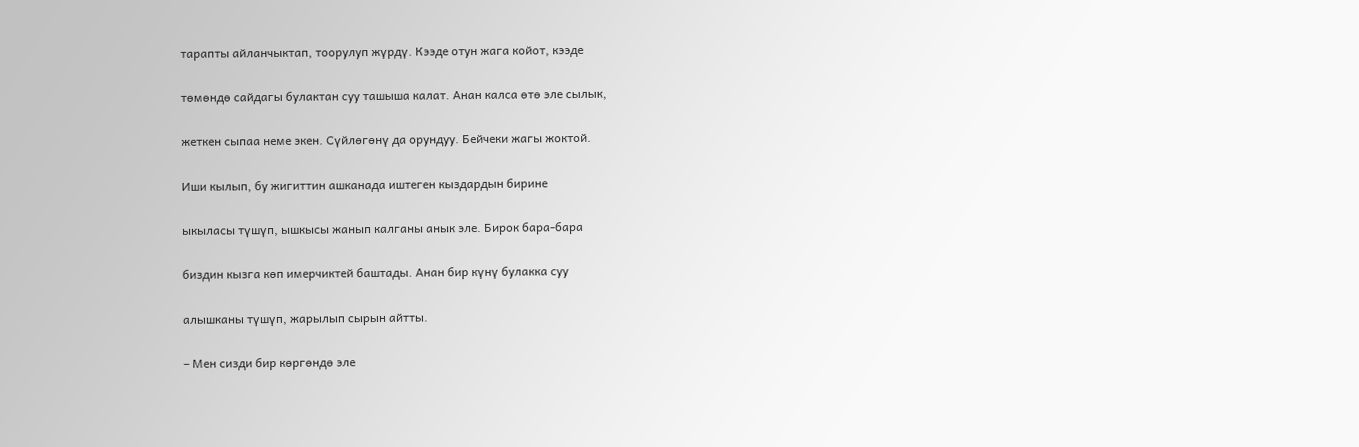тарапты айланчыктап, тоорулуп жүрдү. Кээде отун жага койот, кээде

төмөндө сайдагы булактан суу ташыша калат. Анан калса өтө эле сылык,

жеткен сыпаа неме экен. Сүйлөгөнү да орундуу. Бейчеки жагы жоктой.

Иши кылып, бу жигиттин ашканада иштеген кыздардын бирине

ыкыласы түшүп, ышкысы жанып калганы анык эле. Бирок бара-бара

биздин кызга көп имерчиктей баштады. Анан бир күнү булакка суу

алышканы түшүп, жарылып сырын айтты.

– Мен сизди бир көргөндө эле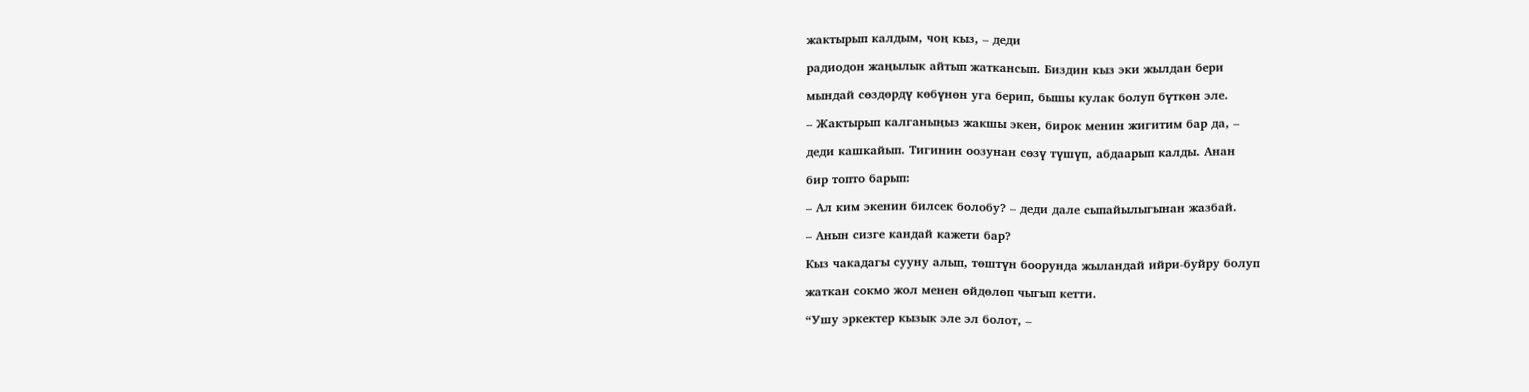жактырып калдым, чоң кыз, – деди

радиодон жаңылык айтып жаткансып. Биздин кыз эки жылдан бери

мындай сөздөрдү көбүнөн уга берип, бышы кулак болуп бүткөн эле.

– Жактырып калганыңыз жакшы экен, бирок менин жигитим бар да, –

деди кашкайып. Тигинин оозунан сөзү түшүп, абдаарып калды. Анан

бир топто барып:

– Ал ким экенин билсек болобу? – деди дале сыпайылыгынан жазбай.

– Анын сизге кандай кажети бар?

Кыз чакадагы сууну алып, төштүн боорунда жыландай ийри-буйру болуп

жаткан сокмо жол менен өйдөлөп чыгып кетти.

“Ушу эркектер кызык эле эл болот, –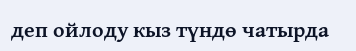деп ойлоду кыз түндө чатырда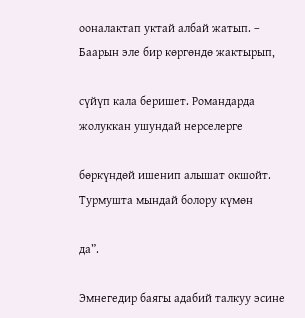ооналактап уктай албай жатып. – Баарын эле бир көргөндө жактырып,

сүйүп кала беришет. Романдарда жолуккан ушундай нерселерге

бөркүндөй ишенип алышат окшойт. Турмушта мындай болору күмөн

да”.

Эмнегедир баягы адабий талкуу эсине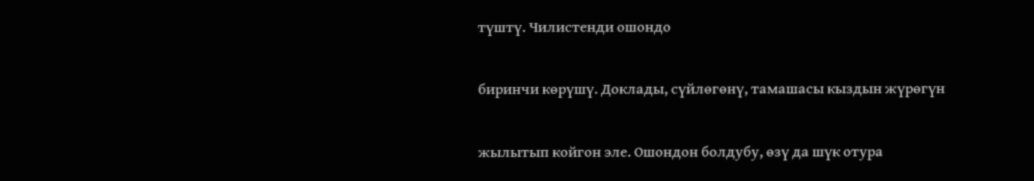түштү. Чилистенди ошондо

биринчи көрүшү. Доклады, сүйлөгөнү, тамашасы кыздын жүрөгүн

жылытып койгон эле. Ошондон болдубу, өзү да шүк отура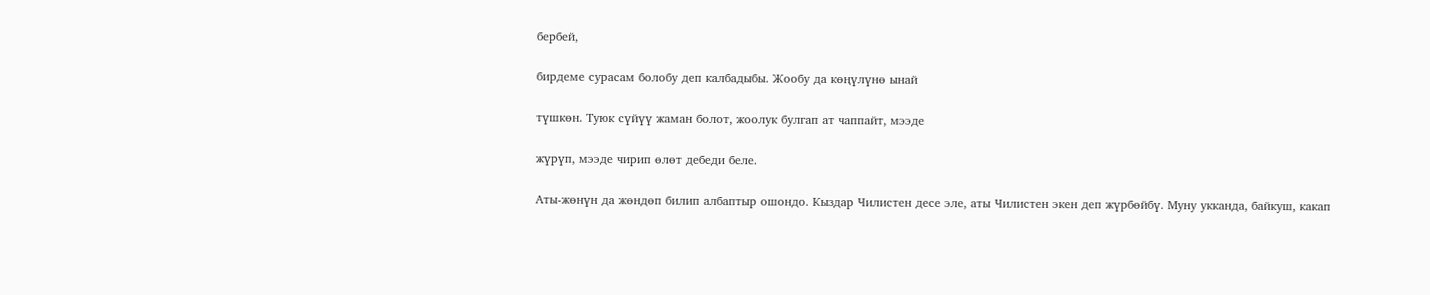бербей,

бирдеме сурасам болобу деп калбадыбы. Жообу да көңүлүнө ынай

түшкөн. Туюк сүйүү жаман болот, жоолук булгап ат чаппайт, мээде

жүрүп, мээде чирип өлөт дебеди беле.

Аты-жөнүн да жөндөп билип албаптыр ошондо. Кыздар Чилистен десе эле, аты Чилистен экен деп жүрбөйбү. Муну укканда, байкуш, какап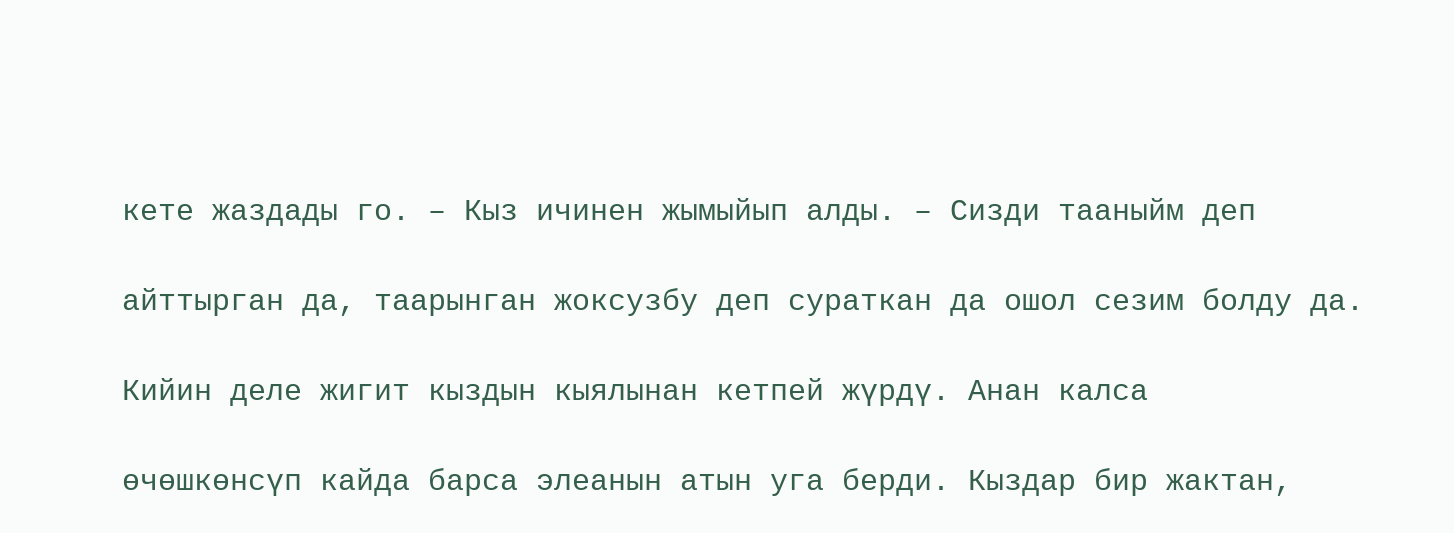кете жаздады го. – Кыз ичинен жымыйып алды. – Сизди тааныйм деп

айттырган да, таарынган жоксузбу деп сураткан да ошол сезим болду да.

Кийин деле жигит кыздын кыялынан кетпей жүрдү. Анан калса

өчөшкөнсүп кайда барса элеанын атын уга берди. Кыздар бир жактан,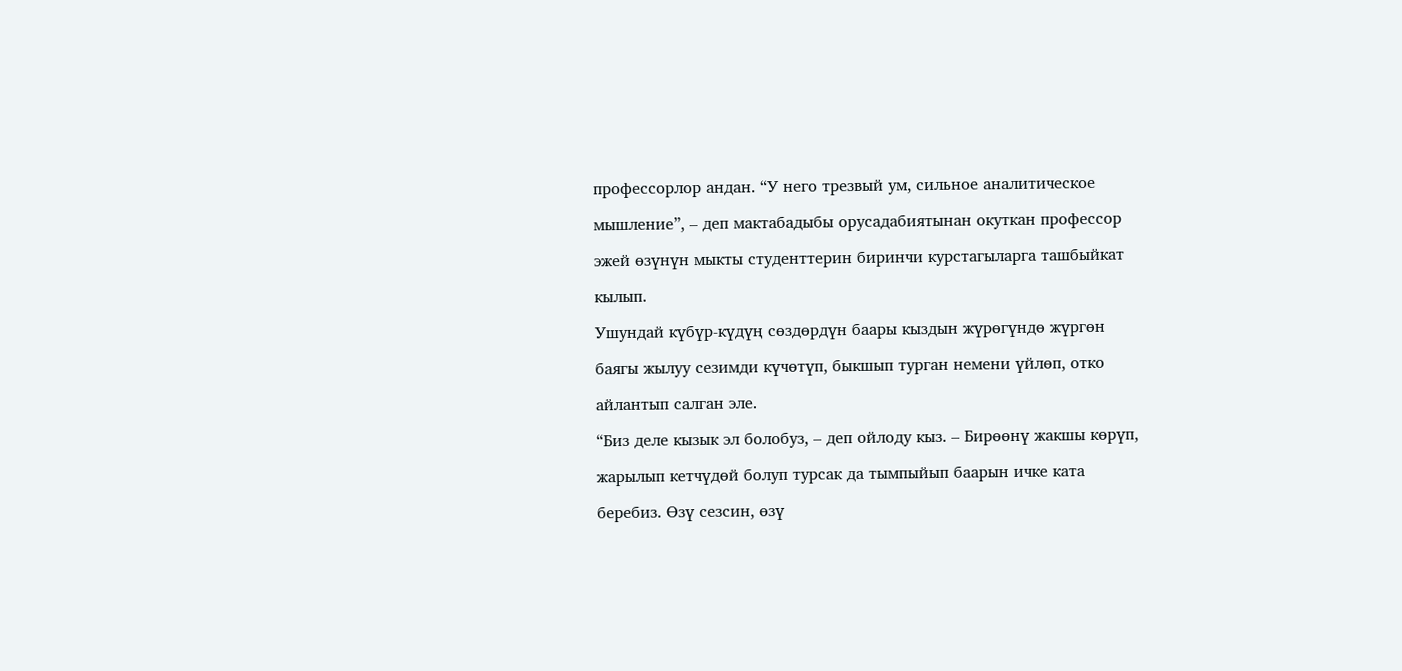профессорлор андан. “У него трезвый ум, сильное аналитическое

мышление”, – деп мактабадыбы орусадабиятынан окуткан профессор

эжей өзүнүн мыкты студенттерин биринчи курстагыларга ташбыйкат

кылып.

Ушундай күбүр-күдүң сөздөрдүн баары кыздын жүрөгүндө жүргөн

баягы жылуу сезимди күчөтүп, быкшып турган немени үйлөп, отко

айлантып салган эле.

“Биз деле кызык эл болобуз, – деп ойлоду кыз. – Бирөөнү жакшы көрүп,

жарылып кетчүдөй болуп турсак да тымпыйып баарын ичке ката

беребиз. Өзү сезсин, өзү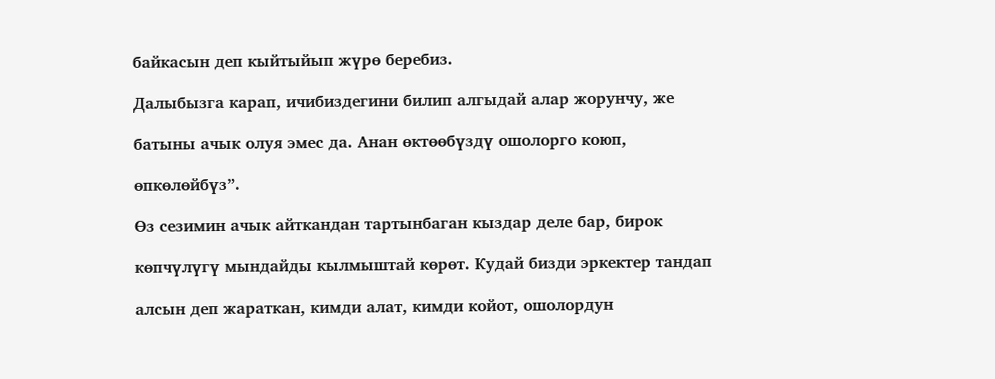байкасын деп кыйтыйып жүрө беребиз.

Далыбызга карап, ичибиздегини билип алгыдай алар жорунчу, же

батыны ачык олуя эмес да. Анан өктөөбүздү ошолорго коюп,

өпкөлөйбүз”.

Өз сезимин ачык айткандан тартынбаган кыздар деле бар, бирок

көпчүлүгү мындайды кылмыштай көрөт. Кудай бизди эркектер тандап

алсын деп жараткан, кимди алат, кимди койот, ошолордун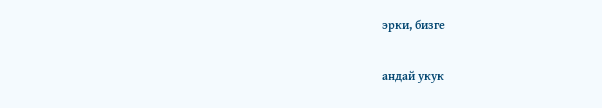эрки, бизге

андай укук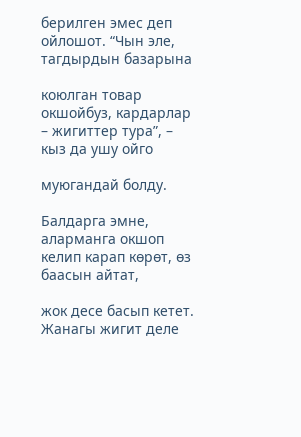берилген эмес деп ойлошот. “Чын эле, тагдырдын базарына

коюлган товар окшойбуз, кардарлар – жигиттер тура”, – кыз да ушу ойго

муюгандай болду.

Балдарга эмне, аларманга окшоп келип карап көрөт, өз баасын айтат,

жок десе басып кетет. Жанагы жигит деле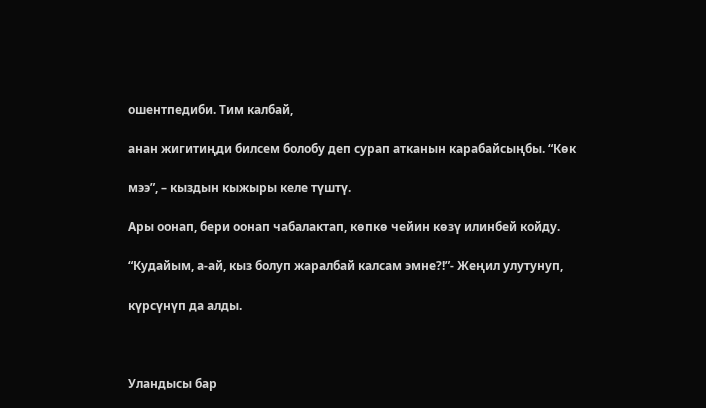ошентпедиби. Тим калбай,

анан жигитиңди билсем болобу деп сурап атканын карабайсыңбы. “Көк

мээ”, – кыздын кыжыры келе түштү.

Ары оонап, бери оонап чабалактап, көпкө чейин көзү илинбей койду.

“Кудайым, а-ай, кыз болуп жаралбай калсам эмне?!”- Жеңил улутунуп,

күрсүнүп да алды.



Уландысы бар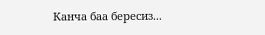Канча баа бересиз...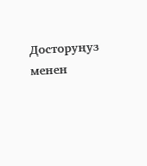Досторуңуз менен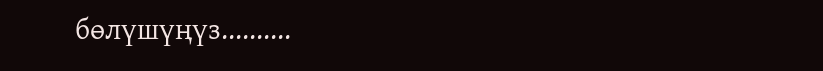бөлүшүңүз..........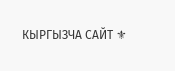КЫРГЫЗЧА САЙТ ⚜